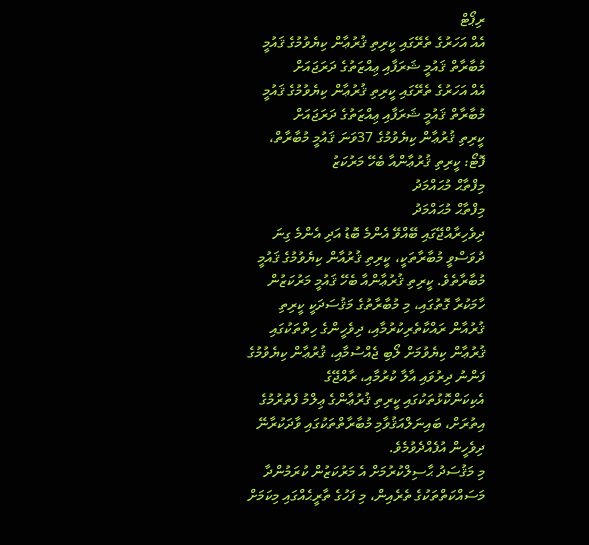ރިޕޯޓް
އެއް އަހަރުގެ ތެރޭގައި ކީރިތި ޤުރުޢާން ކިޔެވުމުގެ ޤައުމީ މުބާރާތް ޤައުމީ ޝަރަފާއި ޢިއްޒަތުގެ ދަރަޖައަށް
އެއް އަހަރުގެ ތެރޭގައި ކީރިތި ޤުރުޢާން ކިޔެވުމުގެ ޤައުމީ މުބާރާތް ޤައުމީ ޝަރަފާއި ޢިއްޒަތުގެ ދަރަޖައަށް
ކީރިތި ޤުރުޢާން ކިޔެވުމުގެ 37ވަނަ ޤައުމީ މުބާރާތް، ފޮޓޯ: ކީރިތި ޤުރުޢާންއާ ބެހޭ މަރުކަޒު
މިފްތާޙް މުޙައްމަދު
މިފްތާޙް މުޙައްމަދު
ދިވެހިރާއްޖޭގައި ބޭއްވޭ އެންމެ ބޮޑު އަދި އެންމެ ގިނަ ދުވަސްވީ މުބާރާތަކީ، ކީރިތި ޤުރުއާން ކިޔެވުމުގެ ޤައުމީ މުބާރާތެވެ. ކީރިތި ޤުރުޢާންއާ ބެހޭ ޤައުމީ މަރުކަޒުން ހާމަކުރާ ގޮތުގައި، މި މުބާރާތުގެ މަޤުސަދަކީ ކީރިތި ޤުރުއާން ރައްކާތެރިކުރުމާއި، ދިވެހީންގެ ހިތްތަކުގައި ޤުރުޢާން ކިޔެވުމަށް ލޯބި ޖެއްސުމާއި، ޤުރުޢާން ކިޔެވުމުގެ ފަންނު ދިރުވައި އާލާ ކުރުމާއި، ރާއްޖޭގެ އެކިކަންކޮޅުތަކުގައި ކީރިތި ޤުރުޢާންގެ ޢިލްމު ފެތުރުމުގެ އިތުރަށް، ބައިނަލްއަޤުވާމި މުބާރާތްތަކުގައި ވާދަކުރާނޭ ދިވެހީން އުފެއްދެވުމެވެ.
މި މަޤުސަދު ޙާސިލްކުރުމަށް އެ މަރުކަޒުން ކުރަމުންދާ މަސައްކަތްތަކުގެ ތެރެއިން، މި ފަހުގެ ތާރީޙެއްގައި މިކަމަށް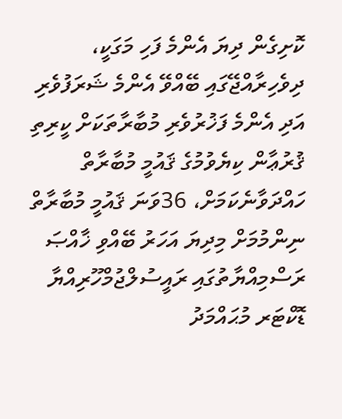ކޮށިގެން ދިޔަ އެންމެ ފަހި މަގަކީ، ދިވެހިރާއްޖޭގައި ބޭއްވޭ އެންމެ ޝަރަފުވެރި އަދި އެންމެ ފަޚުރުވެރި މުބާރާތަކަށް ކީރިތި ޤުރުޢާން ކިޔެވުމުގެ ޤައުމީ މުބާރާތް ހައްދަވާނެކަމަށް، 36ވަނަ ޤައުމީ މުބާރާތް ނިންމުމަށް މިދިޔަ އަހަރު ބޭއްވި ޚާއްޞަ ރަސްމިއްޔާތުގައި ރައީސުލްޖުމްހޫރިއްޔާ ޑޮކްޓަރ މުޙައްމަދު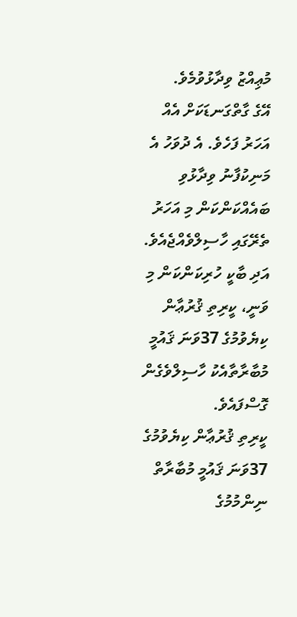މުޢިއްޒު ވިދާޅުވުމެވެ.
އޭގެ ގާތްގަނޑަކަށް އެއް އަހަރު ފަހެވެ. އެ ދުވަހު އެ މަނިކުފާނު ވިދާޅުވި ބައެއްކަންކަން މި އަހަރު ތެރޭގައި ހާސިލްވެއްޖެއެވެ. އަދި ބާކީ ހުރިކަންކަން މި ވަނީ، ކީރިތި ޤުރުޢާން ކިޔެވުމުގެ 37ވަނަ ޤައުމީ މުބާރާތާއެކު ހާސިލްވެގެން ގޮސްފައެވެ.
ކީރިތި ޤުރުޢާން ކިޔެވުމުގެ 37ވަނަ ޤައުމީ މުބާރާތް ނިންމުމުގެ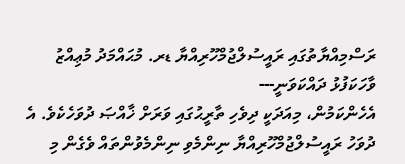ރަސްމިއްޔާތުގައި ރައީސުލްޖުމްހޫރިއްޔާ ޑރ. މުޙައްމަދު މުޢިއްޒު ވާހަކަފުޅު ދައްކަވަނީ---
އެހެންކަމުން، މިއަދަކީ ދިވެހި ތާރީޙުގައި ވަރަށް ޚާއްޞަ ދުވަހެކެވެ. އެ ދުވަހު ރައީސުލްޖުމްހޫރިއްޔާ ނިންމެވި ނިންމެވުންތައް ވެގެން މި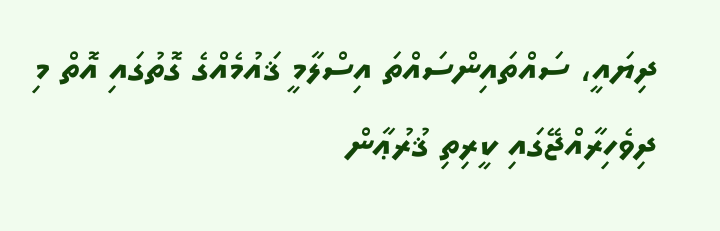ދިޔައީ، ސައްތައިންސައްތަ އިސްލާމީ ޤައުމެއްގެ ގޮތުގައި އޮތް މި ދިވެހިރާއްޖޭގައި ކީރިތި ޤުރުޢާން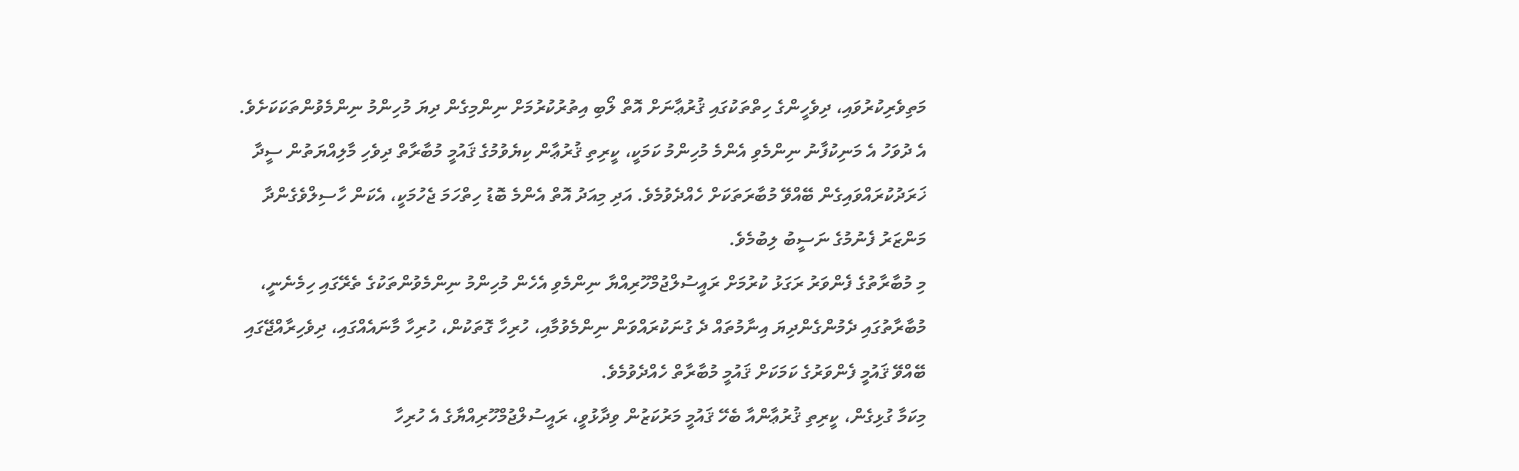މަތިވެރިކުރުވައި، ދިވެހީންގެ ހިތްތަކުގައި ޤުރުޢާނަށް އޮތް ލޯބި އިތުރުކުރުމަށް ނިންމިގެން ދިޔަ މުހިންމު ނިންމެވުންތަކަކަށެވެ.
އެ ދުވަހު އެ މަނިކުފާނު ނިންމެވި އެންމެ މުހިންމު ކަމަކީ، ކީރިތި ޤުރުޢާން ކިޔެވުމުގެ ޤައުމީ މުބާރާތް ދިވެހި މާލިއްޔަތުން ސީދާ ޚަރަދުކުރައްވައިގެން ބޭއްވޭ މުބާރަތަކަށް ހެއްދެވުމެވެ. އަދި މިއަދު އޮތް އެންމެ ބޮޑު ހިތްހަމަ ޖެހުމަކީ، އެކަން ހާސިލްވެގެންދާ މަންޒަރު ފެނުމުގެ ނަސީބު ލިބުމެވެ.
މި މުބާރާތުގެ ފެންވަރު ރަގަޅު ކުރުމަށް ރައީސުލްޖުމްހޫރިއްޔާ ނިންމެވި އެހެން މުހިންމު ނިންމެވުންތަކުގެ ތެރޭގައި ހިމެނެނީ، މުބާރާތުގައި ދެމުންގެންދިޔަ އިނާމުތައް ދެ ގުނަކުރައްވަން ނިންމެވުމާއި، ހުރިހާ ގޮތަކުން، ހުރިހާ މާނައެއްގައި، ދިވެހިރާއްޖޭގައި ބޭއްވޭ ޤައުމީ ފެންވަރުގެ ކަމަކަށް ޤައުމީ މުބާރާތް ހެއްދެވުމެވެ.
މިކަމާ ގުޅިގެން، ކީރިތި ޤުރުޢާންއާ ބެހޭ ޤައުމީ މަރުކަޒުން ވިދާޅުވީ، ރައީސުލްޖުމްހޫރިއްޔާގެ އެ ހުރިހާ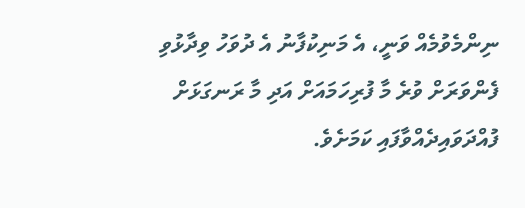ނިންމެވުމެއް ވަނީ، އެ މަނިކުފާނު އެ ދުވަހު ވިދާޅުވި ފެންވަރަށް ވުރެ މާ ފުރިހަމައަށް އަދި މާ ރަނގަޅަށް ފުއްދަވައިދެއްވާފައި ކަމަށެވެ.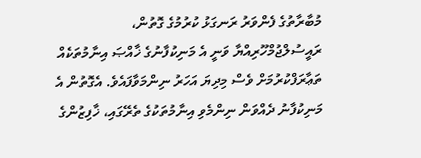މުބާރާތުގެ ފެންވަރު ރަނގަޅު ކުރުމުގެ ގޮތުން، ރައީސުލްޖުމްހޫރިއްޔާ ވަނީ އެ މަނިކުފާނުގެ ޚާއްޞަ އިނާމުތަކެއް ތަޢާރަފްކުރުމަށް ވެސް މިދިޔަ އަހަރު ނިންމަވާފައެވެ. އެގޮތުން އެ މަނިކުފާނު ދެއްވަން ނިންމެވި އިނާމުތަކުގެ ތެރޭގައި، ޚާފިޒުންގެ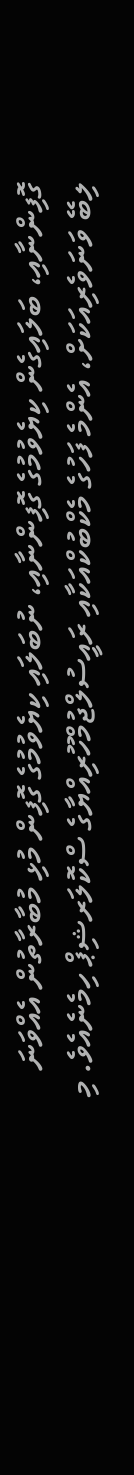ގޮފިންނާއި، ބަލައިގެން ކިޔެވުމުގެ ގޮފިންނާއި، ނުބަލައި ކިޔެވުމުގެ ގޮފިން މުޅި މުބާރާތުން އެއްވަނަ ލިބޭ ވަނަވެރިއަކަށް، އެންމެ ފަހުގެ މެކްބުކްއަކާއި ރައީސުލްޖުމްހޫރިއްޔާގެ ސްކޮލަރޝިޕް ހިމެނެއެވެ. މި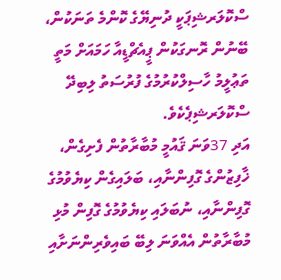ސްކޮލަރޝިޕަކީ ދުނިޔޭގެ ކޮންމެ ތަނަކުން، ބޭނުން ރޮނގަކުން ޕީއެޗްޑީއާ ހަމައަށް މަތީ ތަޢުލީމު ހާސިލްކުރުމުގެ ފުރުސަތު ލިބިދޭ ސްކޮލަރޝިޕެކެވެ.
އަދި 37ވަނަ ޤައުމީ މުބާރާތުން ފެށިގެން، ޚާފިޒުންގެ ގޮފިންނާއި، ބަލައިގެން ކިޔެވުމުގެ ގޮފިންނާއި، ނުބަލައި ކިޔެވުމުގެ ގޮފިން މުޅި މުބާރާތުން އެއްވަނަ ލިބޭ ބައިވެރިންނަށާއި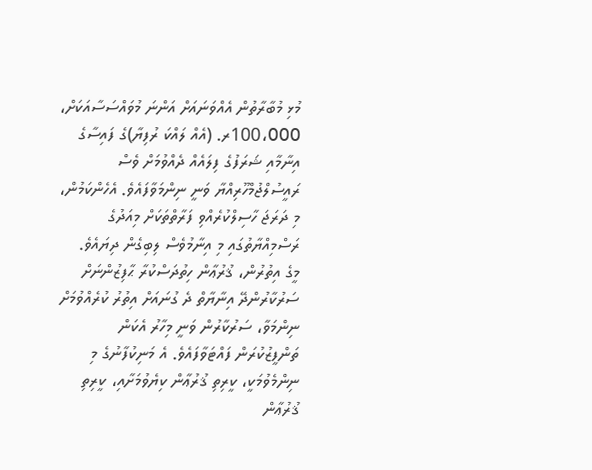މުޅި މުބާރާތުން އެއްވަނައަށް އަންނަ މުވައްސަސާއަކަށް، 100،000ރ. (އެއް ލައްކަ ރުފިޔާ)ގެ ފައިސާގެ އިނާމާއި ޝަރަފުގެ ފިލައެއް ދެއްވުމަށް ވެސް ރައީސުލްޖުމްހޫރިއްޔާ ވަނީ ނިންމަވާފައެވެ. އެހެންކަމުން، މި ދަރަޖަ ހާސިލްކުރެއްވި ފަރާތްތަކަށް މިއަދުގެ ރަސްމިއްޔާތުގައި މި އިނާމުވެސް ލިބިގެން ދިޔައެވެ.
މީގެ އިތުރުން، ޤުރުޢާން ހިތުދަސްކުރާ ޙާފިޒުންނަށް ސަރުކާރުންދޭ އިނާޔާތް ދެ ގުނައަށް އިތުރު ކުރެއްވުމަށް ނިންމަވާ، ސަރުކާރުން ވަނީ މިހާރު އެކަން ތަންފީޒުކުރަން ފައްޓަވާފައެވެ. އެ މަނިކުފާނުގެ މި ނިންމެވުމަކީ، ކީރިތި ޤުރުޢާން ކިޔެވުމަށާއި، ކީރިތި ޤުރުޢާން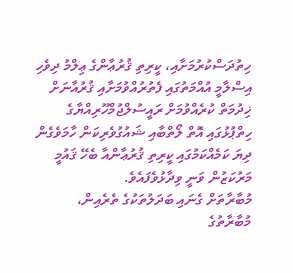ހިތުދަސްކުރުމަށާއި، ކީރިތި ޤުރުޢާންގެ ޢިލްމު ދިވެހި އިސްލާމީ އުއްމަތުގައި ފެތުރުއްވުމަށާއި ޤުރުއާނަށް ޚިދުމަތް ކުރެއްވުމަށް ރައީސުލްޖުމްހޫރިއްޔާގެ ހިތްޕުޅުގައި އޮތް ލޯތްބާއި ޝައުގުވެރިކަން ހާމަވެގެން ދިޔަ ކަމެއްކަމުގައި ކީރިތި ޤުރުޢާންއާ ބެހޭ ޤައުމީ މަރުކަޒުން ވަނީ ވިދާޅުވެފައެވެ.
މުބާރާތަށް ގެނައި ބަދަލުތަކުގެ ތެރެއިން، މުބާރާތުގެ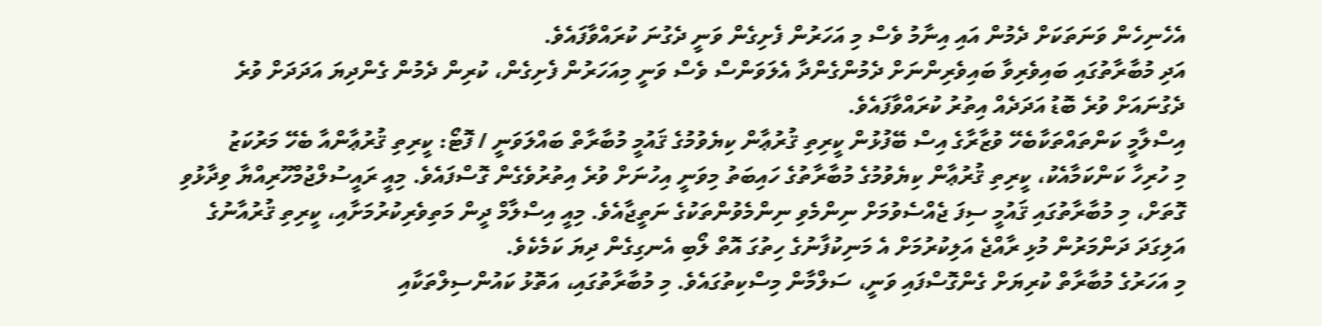އެހެނިހެން ވަނަތަކަށް ދެމުން އައި އިނާމު ވެސް މި އަހަރުން ފެށިގެން ވަނީ ދެގުނަ ކުރައްވާފައެވެ.
އަދި މުބާރާތުގައި ބައިވެރިވާ ބައިވެރިންނަށް ދެމުންގެންދާ އެލަވަންސް ވެސް ވަނީ މިއަހަރުން ފެށިގެން، ކުރިން ދެމުން ގެންދިޔަ އަދަދަށް ވުރެ ދެގުނައަށް ވުރެ ބޮޑު އަދަދެއް އިތުރު ކުރައްވާފައެވެ.
އިސްލާމީ ކަންތައްތަކާބެހޭ ވުޒާރާގެ އިސް ބޭފުޅުން ކީރިތި ޤުރުޢާން ކިޔެވުމުގެ ޤައުމީ މުބާރާތް ބައްލަވަނީ / ފޮޓޯ: ކީރިތި ޤުރުޢާންއާ ބެހޭ މަރުކަޒު
މި ހުރިހާ ކަންކަމާއެކު، ކީރިތި ޤުރުޢާން ކިޔެވުމުގެ މުބާރާތުގެ ހައިބަތު މިވަނީ އިހުނަށް ވުރެ އިތުރުވެގެން ގޮސްފައެވެ. މިއީ ރައީސުލްޖުމްހޫރިއްޔާ ވިދާޅުވި ގޮތަށް، މި މުބާރާތުގައި ޤައުމީ ސިފަ ޖެއްސެވުމަށް ނިންމެވި ނިންމެވުންތަކުގެ ނަތީޖާއެވެ. މިއީ އިސްލާމް ދީން މަތިވެރިކުރުމަށާއި، ކީރިތި ޤުރުއާނުގެ އަލިގަދަ ދަންމަރުން މުޅި ރާއްޖެ އަލިކުރުމަށް އެ މަނިކުފާނުގެ ހިތުގަ އޮތް ލޯބި އެނގިގެން ދިޔަ ކަމެކެވެ.
މި އަހަރުގެ މުބާރާތް ކުރިޔަށް ގެންގޮސްފައި ވަނީ، ސަލްމާން މިސްކިތުގައެވެ. މި މުބާރާތުގައި، އަތޮޅު ކައުންސިލްތަކާއި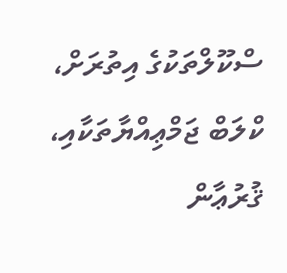ސްކޫލްތަކުގެ އިތުރަށް، ކްލަބް ޖަމްޢިއްޔާތަކާއި، ޤުރުޢާން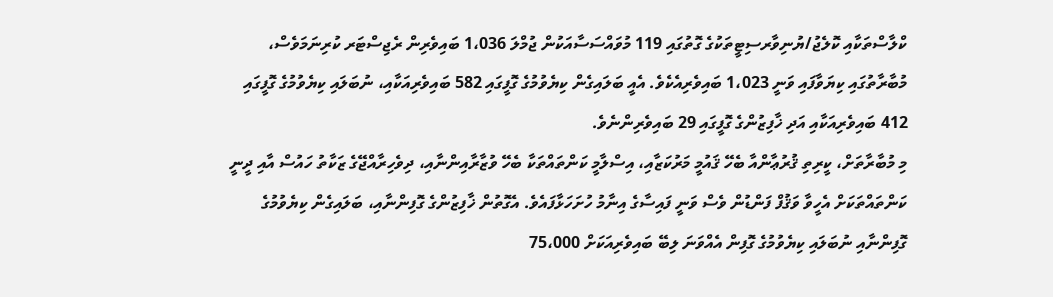ކްލާސްތަކާއި ކޮލެޖު/ޔުނިވާރސިޓީތަކުގެ ގޮތުގައި 119 މުވައްސަސާއަކުން ޖުމްލަ 1،036 ބައިވެރިން ރެޖިސްޓަރ ކުރިނަމަވެސް، މުބާރާތުގައި ކިޔަވާފައި ވަނީ 1،023 ބައިވެރިއެކެވެ. އެއީ ބަލައިގެން ކިޔެވުމުގެ ގޮފީގައި 582 ބައިވެރިއަކާއި، ނުބަލައި ކިޔެވުމުގެ ގޮފީގައި 412 ބައިވެރިއަކާއި އަދި ޚާފިޒުންގެ ގޮފީގައި 29 ބައިވެރިންނެވެ.
މި މުބާރާތަށް، ކީރިތި ޤުރުޢާންއާ ބެހޭ ޤައުމީ މަރުކަޒާއި، އިސްލާމީ ކަންތައްތަކާ ބެހޭ ވުޒާރާއިންނާއި، ދިވެހިރާއްޖޭގެ ޒަކާތު ހައުސް އާއި ދީނީ ކަންތައްތަކަށް އެހީވާ ވަޤުފް ފަންޑުން ވެސް ވަނީ ފައިސާގެ އިނާމު ހުށަހަޅާފައެވެ. އެގޮތުން ޚާފިޒުންގެ ގޮފިންނާއި، ބަލައިގެން ކިޔެވުމުގެ ގޮފިންނާއި ނުބަލައި ކިޔެވުމުގެ ގޮފިން އެއްވަނަ ލިބޭ ބައިވެރިއަކަށް 75،000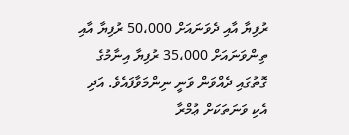ރުފިޔާ އާއި ދެވަނައަށް 50،000 ރުފިޔާ އާއި ތިންވަނައަށް 35،000 ރުފިޔާ އިނާމުގެ ގޮތުގައި ދެއްވަން ވަނީ ނިންމަވާފައެވެ. އަދި އެކި ވަނަތަކަށް ޢުމްރާ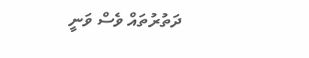ދަތުރުތައް ވެސް ވަނީ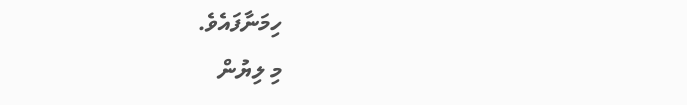ހިމަނާފައެވެ.
މި ލިޔުން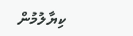ކިޔާލުމުން